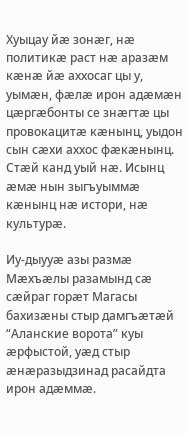Хуыцау йæ зонæг, нæ политикæ раст нæ аразæм кæнæ йæ аххосаг цы у, уымæн, фæлæ ирон адæмæн цæргæбонты се знæгтæ цы провокацитæ кæнынц, уыдон сын сæхи аххос фæкæнынц. Стæй канд уый нæ. Исынц æмæ нын зыгъуыммæ кæнынц нæ истори, нæ культурæ.

Иу-дыууæ азы размæ Мæхъæлы разамынд сæ сæйраг горæт Магасы бахизæны стыр дамгъæтæй “Аланские ворота” куы æрфыстой, уæд стыр æнæразыдзинад расайдта ирон адæммæ.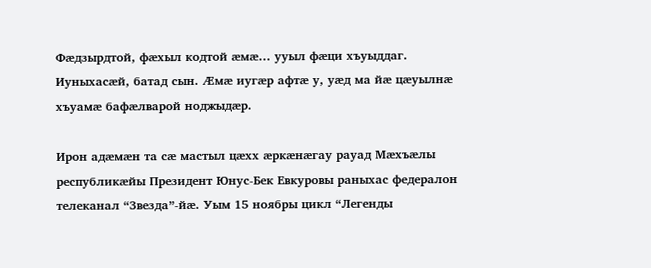Фæдзырдтой, фæхыл кодтой æмæ… ууыл фæци хъуыддаг. Иуныхасæй, батад сын. Æмæ иугæр афтæ у, уæд ма йæ цæуылнæ хъуамæ бафæлварой ноджыдæр.

Ирон адæмæн та сæ мастыл цæхх æркæнæгау рауад Мæхъæлы республикæйы Президент Юнус-Бек Евкуровы раныхас федералон телеканал “Звезда”-йæ. Уым 15 ноябры цикл “Легенды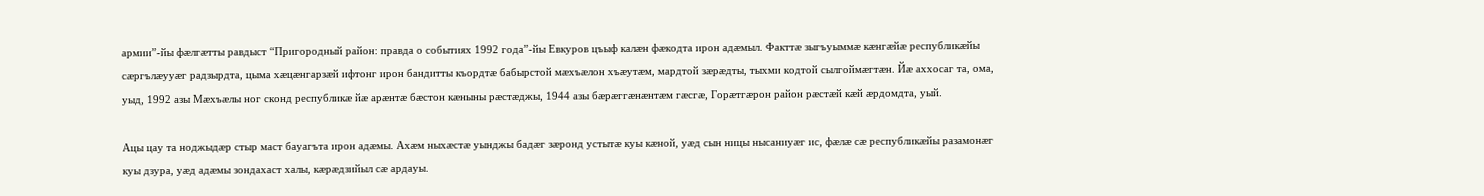армии”-йы фæлгæтты равдыст “Пригородный район: правда о событиях 1992 года”-йы Евкуров цъыф калæн фæкодта ирон адæмыл. Факттæ зыгъуыммæ кæнгæйæ республикæйы сæргълæууæг радзырдта, цыма хæцæнгарзæй ифтонг ирон бандитты къордтæ бабырстой мæхъæлон хъæутæм, мардтой зæрæдты, тыхми кодтой сылгоймæгтæн. Йæ аххосаг та, ома, уыд, 1992 азы Мæхъæлы ног сконд республикæ йæ арæнтæ бæстон кæныны рæстæджы, 1944 азы бæрæггæнæнтæм гæсгæ, Горæтгæрон район рæстæй кæй æрдомдта, уый.

Ацы цау та ноджыдæр стыр маст бауагъта ирон адæмы. Ахæм ныхæстæ уынджы бадæг зæронд устытæ куы кæной, уæд сын ницы нысаниуæг ис, фæлæ сæ республикæйы разамонæг куы дзура, уæд адæмы зондахаст халы, кæрæдзийыл сæ ардауы.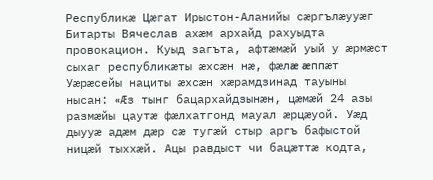Республикæ Цæгат Ирыстон-Аланийы сæргълæууæг Битарты Вячеслав ахæм архайд рахуыдта провокацион. Куыд загъта, афтæмæй уый у æрмæст сыхаг республикæты æхсæн нæ, фæлæ æппæт Уæрæсейы нациты æхсæн хæрамдзинад тауыны нысан: «Æз тынг бацархайдзынæн, цæмæй 24 азы размæйы цаутæ фæлхатгонд мауал æрцæуой. Уæд дыууæ адæм дæр сæ тугæй стыр аргъ бафыстой ницæй тыххæй. Ацы равдыст чи бацæттæ кодта,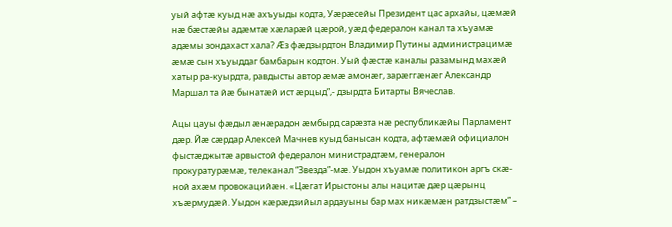уый афтæ куыд нæ ахъуыды кодта, Уæрæсейы Президент цас архайы, цæмæй нæ бæстæйы адæмтæ хæларæй цæрой, уæд федералон канал та хъуамæ адæмы зондахаст хала? Æз фæдзырдтон Владимир Путины администрацимæ æмæ сын хъуыддаг бамбарын кодтон. Уый фæстæ каналы разамынд махæй хатыр ра-куырдта, равдысты автор æмæ амонæг, зарæггæнæг Александр Маршал та йæ бынатæй ист æрцыд”,- дзырдта Битарты Вячеслав.

Ацы цауы фæдыл æнæрадон æмбырд сарæзта нæ республикæйы Парламент дæр. Йæ сæрдар Алексей Мачнев куыд банысан кодта, афтæмæй официалон фыстæджытæ арвыстой федералон министрадтæм, генералон прокуратурæмæ, телеканал “Звезда”-мæ. Уыдон хъуамæ политикон аргъ скæ-ной ахæм провокацийæн. «Цæгат Ирыстоны алы нацитæ дæр цæрынц хъæрмудæй. Уыдон кæрæдзийыл ардауыны бар мах никæмæн ратдзыстæм” –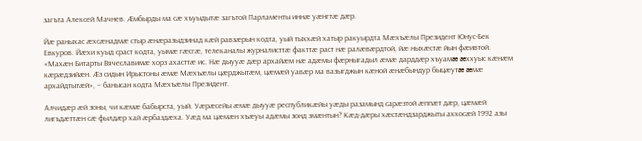загъта Алексей Мачнев. Æмбырды ма сæ хъуыдытæ загътой Парламенты иннæ уæнгтæ дæр.

Йæ раныхас æхсæнадмæ стыр æнæразыдзинад кæй равзæрын кодта, уый тыххæй хатыр ракуырдта Мæхъæлы Президент Юнус-Бек Евкуров. Йæхи куыд сраст кодта, уымæ гæсгæ, телеканалы журналисттæ факттæ раст нæ ралæвæрдтой, йæ ныхæстæ йын фæивтой. «Махæн Битарты Вячеславимæ хорз ахасттæ ис. Нæ дыууæ дæр архайæм нæ адæмы фæрныгадыл æмæ дарддæр хъуамæ æххуыс кæнæм кæрæдзийæн. Æз сидын Ирыстоны æмæ Мæхъæлы цæрджытæм, цæмæй уавæр ма вазыгджын кæной æнæбындур быцæутæ æмæ архайдтытæй», – банысан кодта Мæхъæлы Президент.

Алчидæр æй зоны, чи кæмæ бабырста, уый. Уæрæсейы æмæ дыууæ республикæйы уæды разамынд сарæзтой æппæт дæр, цæмæй лигъдæттæн сæ фылдæр хай æрбаздæха. Уæд ма цæмæн хъæуы адæмы зонд змæнтын? Кæд-дæры хæстæндзарджыты аххосæй 1992 азы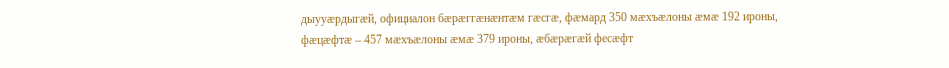дыууæрдыгæй, официалон бæрæггæнæнтæм гæсгæ, фæмард 350 мæхъæлоны æмæ 192 ироны, фæцæфтæ – 457 мæхъæлоны æмæ 379 ироны, æбæрæгæй фесæфт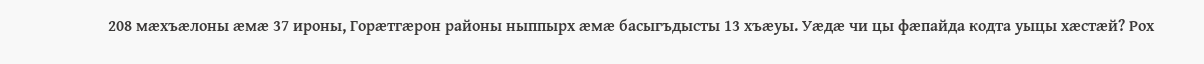208 мæхъæлоны æмæ 37 ироны, Горæтгæрон районы ныппырх æмæ басыгъдысты 13 хъæуы. Уæдæ чи цы фæпайда кодта уыцы хæстæй? Рох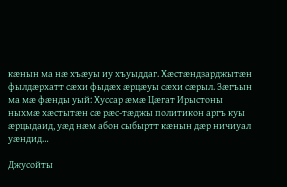кæнын ма нæ хъæуы иу хъуыддаг. Хæстæндзарджытæн фылдæрхатт сæхи фыдæх æрцæуы сæхи сæрыл. Зæгъын ма мæ фæнды уый: Хуссар æмæ Цæгат Ирыстоны ныхмæ хæстытæн сæ рæс-тæджы политикон аргъ куы æрцыдаид, уæд нæм абон сыбыртт кæнын дæр ничиуал уæндид…

Джусойты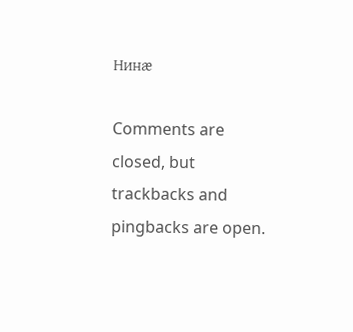Нинæ

Comments are closed, but trackbacks and pingbacks are open.